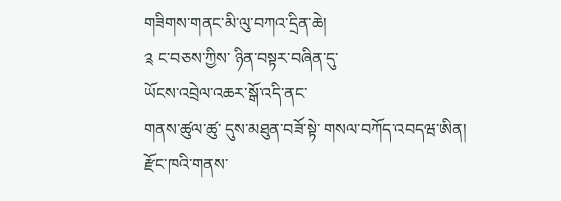གཟིགས་གནང་མི་ལུ་བཀའ་དྲིན་ཆེ།
༉ ང་བཅས་ཀྱིས་ ཉིན་བསྟར་བཞིན་དུ་
ཡོངས་འབྲེལ་འཆར་སྒོ་འདི་ནང་
གནས་ཚུལ་ཚུ་ དུས་མཐུན་བཟོ་སྟེ་ གསལ་བཀོད་འབདཝ་ཨིན།
རྫོང་ཁའི་གནས་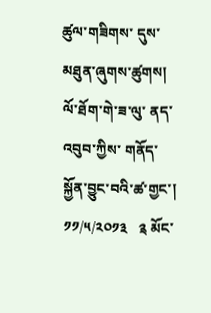ཚུལ་གཟིགས་ དུས་མཐུན་ཞུགས་ཚུགས།
ལོ་ཐོག་གེ་ཟ་ལུ་ ནད་འབུབ་ཀྱིས་ གནོད་སྐྱོན་བྱུང་བའི་ཚ་གྱང་།
༡༡/༥/༢༠༡༣   ༉ མོང་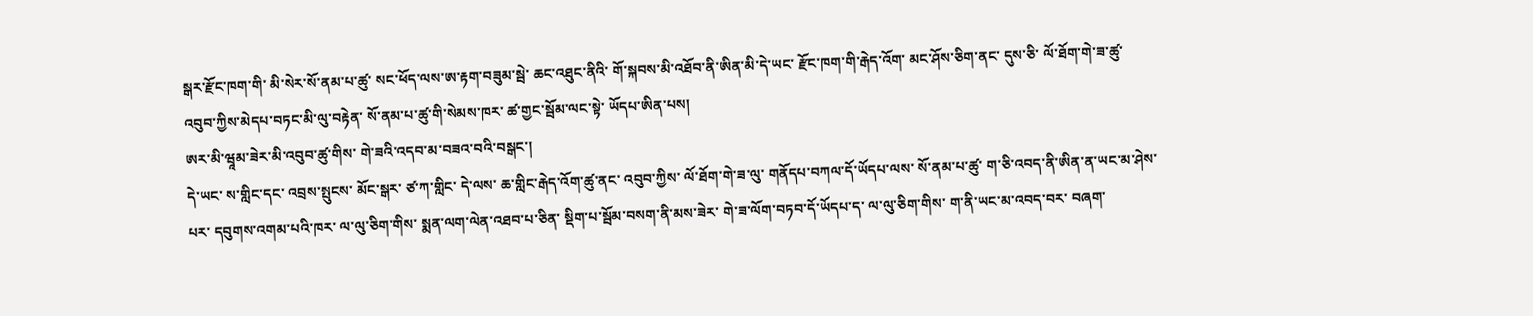སྒར་རྫོང་ཁག་གི་ མི་སེར་སོ་ནམ་པ་ཚུ་ སང་ཕོད་ལས་ཨ་རྟག་བཟུམ་སྦེ་ ཆང་འཐུང་ནིའི་ གོ་སྐབས་མི་འཐོབ་ནི་ཨིན་མི་དེ་ཡང་ རྫོང་ཁག་གི་རྒེད་འོག་ མང་ཤོས་ཅིག་ནང་ དུས་ཅི་ ལོ་ཐོག་གེ་ཟ་ཚུ་ འབུབ་ཀྱིས་མེདཔ་བཏང་མི་ལུ་བརྟེན་ སོ་ནམ་པ་ཚུ་གི་སེམས་ཁར་ ཚ་གྱང་སྦོམ་ལང་སྟེ་ ཡོདཔ་ཨིན་པས།
ཨར་མི་ཝཱམ་ཟེར་མི་འབུབ་ཚུ་གིས་ གེ་ཟའི་འདབ་མ་བཟའ་བའི་བསྒང་།
དེ་ཡང་ ས་གླིང་དང་ འབྲས་སྤུངས་ མོང་སྒར་ ཙ་ཀ་གླིང་ དེ་ལས་ ཆ་གླིང་རྒེད་འོག་ཚུ་ནང་ འབུབ་ཀྱིས་ ལོ་ཐོག་གེ་ཟ་ལུ་ གནོདཔ་བཀལ་དོ་ཡོདཔ་ལས་ སོ་ནམ་པ་ཚུ་ ག་ཅི་འབད་ནི་ཨིན་ན་ཡང་མ་ཤེས་པར་ དབུགས་འགམ་པའི་ཁར་ ལ་ལུ་ཅིག་གིས་ སྨན་ལག་ལེན་འཐབ་པ་ཅིན་ སྡིག་པ་སྦོམ་བསག་ནི་མས་ཟེར་ གེ་ཟ་ལོག་བཏབ་དོ་ཡོདཔ་ད་ ལ་ལུ་ཅིག་གིས་ ག་ནི་ཡང་མ་འབད་བར་ བཞག་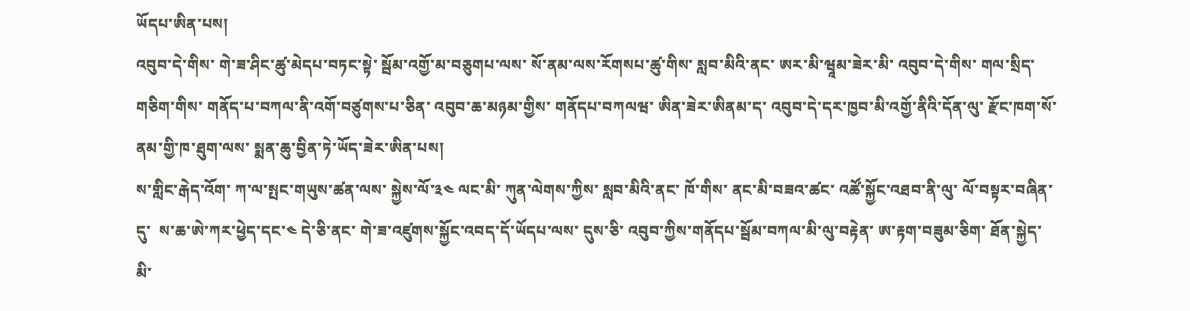ཡོདཔ་ཨིན་པས།
འབུབ་དེ་གིས་ གེ་ཟ་ཤིང་ཚུ་མེདཔ་བཏང་སྟེ་ སྦོམ་འགྱོ་མ་བཅུགཔ་ལས་ སོ་ནམ་ལས་རོགསཔ་ཚུ་གིས་ སླབ་མིའི་ནང་ ཨར་མི་ཝཱམ་ཟེར་མི་ འབུབ་དེ་གིས་ གལ་སྲིད་གཅིག་གིས་ གནོད་པ་བཀལ་ནི་འགོ་བཙུགས་པ་ཅིན་ འབུབ་ཆ་མཉམ་གྱིས་ གནོདཔ་བཀལཝ་ ཨིན་ཟེར་ཨིནམ་ད་ འབུབ་དེ་དར་ཁྱབ་མི་འགྱོ་ནིའི་དོན་ལུ་ རྫོང་ཁག་སོ་ནམ་གྱི་ཁ་ཐུག་ལས་ སྨན་ཆུ་བྱིན་ཏེ་ཡོད་ཟེར་ཨིན་པས།
ས་གླིང་རྒེད་འོག་ ཀ་ལ་སྤང་གཡུས་ཚན་ལས་ སྐྱེས་ལོ་༣༤ ལང་མི་ ཀུན་ལེགས་ཀྱིས་ སླབ་མིའི་ནང་ ཁོ་གིས་ ནང་མི་བཟའ་ཚང་ འཚོ་སྐྱོང་འཐབ་ནི་ལུ་ ལོ་བསྟར་བཞིན་དུ་  ས་ཆ་ཨེ་ཀར་ཕྱེད་དང་༤ དེ་ཅི་ནང་ གེ་ཟ་འཛུགས་སྐྱོང་འབད་དོ་ཡོདཔ་ལས་ དུས་ཅི་ འབུབ་ཀྱིས་གནོདཔ་སྦོམ་བཀལ་མི་ལུ་བརྟེན་ ཨ་རྟག་བཟུམ་ཅིག་ ཐོན་སྐྱེད་མི་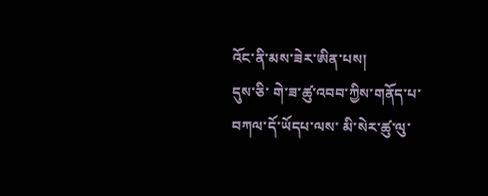འོང་ནི་མས་ཟེར་ཨིན་པས།
དུས་ཅི་ གེ་ཟ་ཚུ་འབབ་ཀྱིས་གནོད་པ་བཀལ་དོ་ཡོདཔ་ལས་ མི་སེར་ཚུ་ལུ་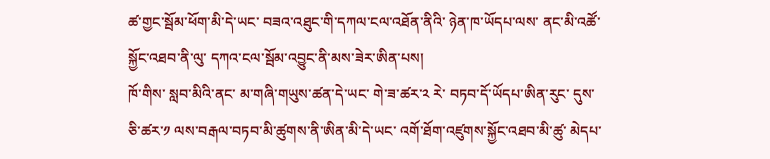ཚ་གྱང་སྦོམ་ཕོག་མི་དེ་ཡང་ བཟའ་འཐུང་གི་དཀལ་ངལ་འཐོན་ནིའི་ ཉེན་ཁ་ཡོདཔ་ལས་ ནང་མི་འཚོ་སྐྱོང་འཐབ་ནི་ལུ་ དཀའ་ངལ་སྦོམ་འབྱུང་ནི་མས་ཟེར་ཨིན་པས།
ཁོ་གིས་ སླབ་མིའི་ནང་ མ་གཞི་གཡུས་ཚན་དེ་ཡང་ གེ་ཟ་ཚར་༢ རེ་ བཏབ་དོ་ཡོདཔ་ཨིན་རུང་ དུས་ཅི་ཚར་༡ ལས་བརྒལ་བཏབ་མི་ཚུགས་ནི་ཨིན་མི་དེ་ཡང་ འགོ་ཐོག་འཛུགས་སྐྱོང་འཐབ་མི་ཚུ་ མེདཔ་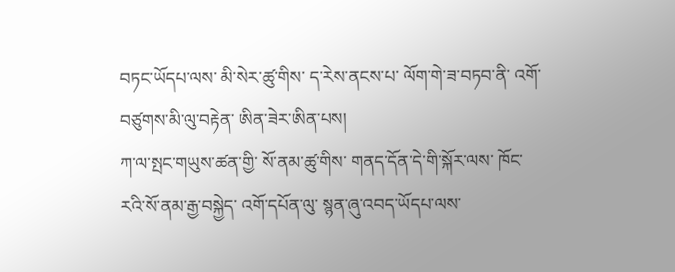བཏང་ཡོདཔ་ལས་ མི་སེར་ཚུ་གིས་ ད་རེས་ནངས་པ་ ལོག་གེ་ཟ་བཏབ་ནི་ འགོ་བཙུགས་མི་ལུ་བརྟེན་ ཨིན་ཟེར་ཨིན་པས།
ཀ་ལ་སྤང་གཡུས་ཚན་གྱི་ སོ་ནམ་ཚུ་གིས་ གནད་དོན་དེ་གི་སྐོར་ལས་ ཁོང་རའི་སོ་ནམ་རྒྱ་བསྐྱེད་ འགོ་དཔོན་ལུ་ སྙན་ཞུ་འབད་ཡོདཔ་ལས་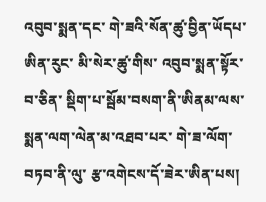འབུབ་སྨན་དང་ གེ་ཟའི་སོན་ཚུ་བྱིན་ཡོདཔ་ཨིན་རུང་ མི་སེར་ཚུ་གིས་ འབུབ་སྨན་སྟོར་བ་ཅིན་ སྡིག་པ་སྦོམ་བསག་ནི་ཨིནམ་ལས་ སྨན་ལག་ལེན་མ་འཐབ་པར་ གེ་ཟ་ལོག་བཏབ་ནི་ལུ་ རྩ་འགེངས་དོ་ཟེར་ཨིན་པས།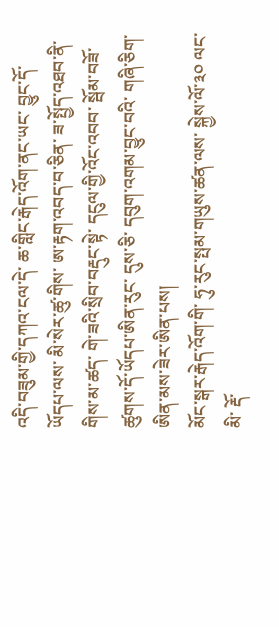འདི་བཟུམ་གྱི་དཀའ་ངལ་དེ་ ཆ་གླིང་རྒེད་འོག་ནང་ཡང་ བྱུང་དོ་ཡོདཔ་ལས་ མི་སེར་ཚུ་གིས་ ཨ་རྟག་འབད་བ་ཅིན་ ཟ་སྤྱོད་འཐབ་ནི་གིས་མ་ཚད་ གེ་ཟའི་སྲིབ་བརྡུང་སྟེ་ དངུལ་གྱི་འོང་འབབ་ སྦོམ་བཟོ་ཚུགས་དོ་ཡོདཔ་ཨིན་རུང་ དུས་ཅི་ དབུག་འགམ་བྱུང་བའི་ གཞི་ཅིག་ཨིན་མས་ཟེར་ཨིན་པས།
མོང་སྒར་རྒེད་འོག་གི་ ཧུ་རུང་སྤམ་གཡུས་ཚན་ལས་ སྐྱེས་ལོ་༣༠ ལང་མི་ རྡོ་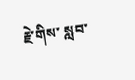རྗེ་གིས་ སླབ་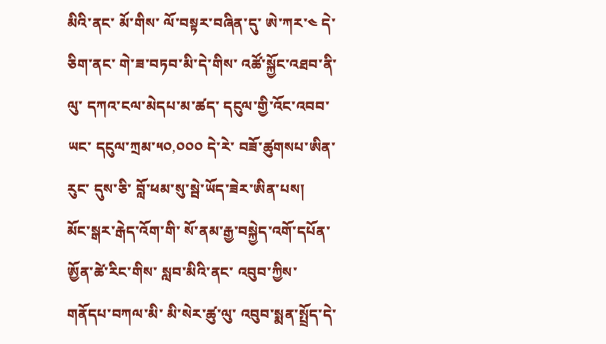མིའི་ནང་ མོ་གིས་ ལོ་བསྟར་བཞིན་དུ་ ཨེ་ཀར་༤ དེ་ཅིག་ནང་ གེ་ཟ་བཏབ་མི་དེ་གིས་ འཚོ་སྐྱོང་འཐབ་ནི་ལུ་ དཀའ་ངལ་མེདཔ་མ་ཚད་ དངུལ་གྱི་འོང་འབབ་ཡང་ དངུལ་ཀྲམ་༥༠,༠༠༠ དེ་རེ་ བཟོ་ཚུགསཔ་ཨིན་རུང་ དུས་ཅི་ བློ་ཕམ་སུ་སྦེ་ཡོད་ཟེར་ཨིན་པས།
མོང་སྒར་རྒེད་འོག་གི་ སོ་ནམ་རྒྱ་བསྐྱེད་འགོ་དཔོན་ ཨྱོན་ཚེ་རིང་གིས་ སླབ་མིའི་ནང་ འབུབ་ཀྱིས་གནོདཔ་བཀལ་མི་ མི་སེར་ཚུ་ལུ་ འབུབ་སྨན་སྤྲོད་དེ་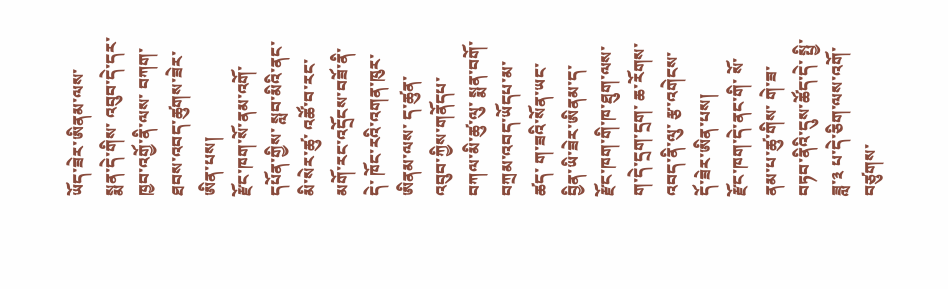ཡོད་ཟེར་ཨིནམ་ལས་ སྨན་དེ་གིས་ འབུབ་དེ་དར་ཁྱབ་འགྱོ་ནི་ལས་ བཀག་ཐབས་འབད་ཚུགས་ཟེར་ཨིན་པས།
རྫོང་ཁག་སོ་ནམ་འགོ་དཔོན་གྱིས་ སླབ་མིའི་ནང་ མི་སེར་ཚུ་ འཚོ་བ་རང་མགོ་རང་འདྲོངས་བཟོ་ནི་དེ་ ཁོང་རའི་འགན་ཁུར་ཨིནམ་ལས་ ད་ཚུན་ འབུབ་ཀྱིས་གནོདཔ་བཀལ་མི་ཚུ་ལུ་ སྨན་བགོ་བཀྲམ་འབད་ཡོདཔ་མ་ཚད་ ག་ཟའི་སོན་ཡང་བྱིན་ཡི་ཟེར་ཨིནམ་ད་ རྫོང་ཁག་གི་ཁ་ཐུག་ལས་ ག་དེ་དྲག་དྲག་ ཆ་རོགས་འབད་ནི་ལུ་ རྩ་འགེངས་དོ་ཟེར་ཨིན་པས།
རྫོང་ཁག་དེ་ནང་གི་ སོ་ནམ་པ་ཚུ་གིས་ གེ་ཟ་བཏབ་ནིའི་དུས་ཚོད་དེ་ སྤྱི་ཟླ་༣ པ་དེ་ཅིག་ལས་འགོ་བཙུགས་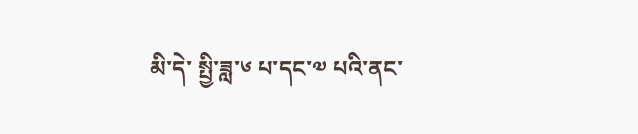མི་དེ་ སྤྱི་ཟླ་༦ པ་དང་༧ པའི་ནང་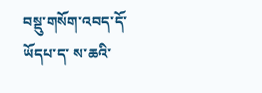བསྡུ་གསོག་འབད་དོ་ཡོདཔ་ད་ ས་ཆའི་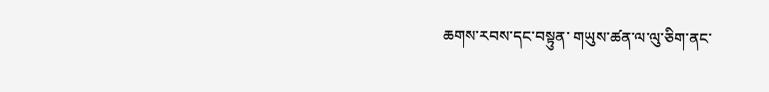ཆགས་རབས་དང་བསྟུན་ གཡུས་ཚན་ལ་ལུ་ཅིག་ནང་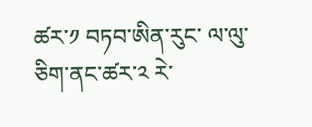ཚར་༡ བཏབ་ཨིན་རུང་ ལ་ལུ་ཅིག་ནང་ཚར་༢ རེ་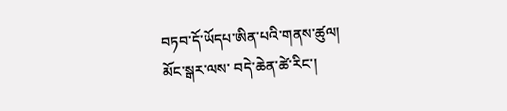བཏབ་དོ་ཡོདཔ་ཨིན་པའི་གནས་ཚུལ།
མོང་སྒར་ལས་ བདེ་ཆེན་ཚེ་རིང་།